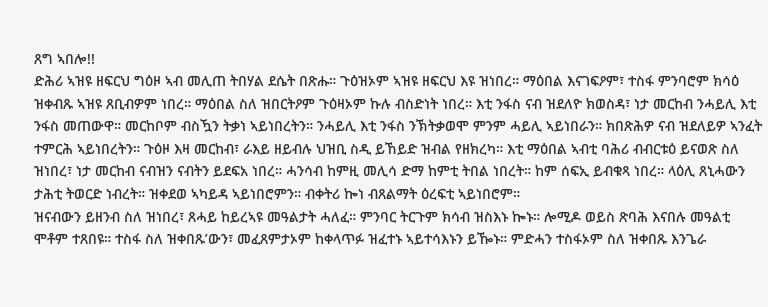ጸግ ኣበሎ!!
ድሕሪ ኣዝዩ ዘፍርህ ግዕዞ ኣብ መሊጠ ትበሃል ደሴት በጽሑ። ጉዕዝኦም ኣዝዩ ዘፍርህ እዩ ዝነበረ። ማዕበል እናገፍዖም፣ ተስፋ ምንባሮም ክሳዕ ዝቀብጹ ኣዝዩ ጸቢብዎም ነበረ። ማዕበል ስለ ዝበርትዖም ጉዕዛኦም ኩሉ ብስድነት ነበረ። እቲ ንፋስ ናብ ዝደለዮ ክወስዳ፣ ነታ መርከብ ንሓይሊ እቲ ንፋስ መጠውዋ። መርከቦም ብስዃን ትቃነ ኣይነበረትን። ንሓይሊ እቲ ንፋስ ንኽትቃወሞ ምንም ሓይሊ ኣይነበራን። ክበጽሕዎ ናብ ዝደለይዎ ኣንፈት ተምርሕ ኣይነበረትን። ጉዕዞ እዛ መርከብ፣ ራእይ ዘይብሉ ህዝቢ ስዲ ይኸይድ ዝብል የዘክረካ። እቲ ማዕበል ኣብቲ ባሕሪ ብብርቱዕ ይናወጽ ስለ ዝነበረ፣ ነታ መርከብ ናብዝን ናብትን ይደፍአ ነበረ። ሓንሳብ ከምዚ መሊሳ ድማ ከምቲ ትበል ነበረት። ከም ሰፍኢ ይብቁጻ ነበረ። ላዕሊ ጸኒሓውን ታሕቲ ትወርድ ነብረት። ዝቀደወ ኣካይዳ ኣይነበሮምን። ብቀትሪ ኰነ ብጸልማት ዕረፍቲ ኣይነበሮም።
ዝናብውን ይዘንብ ስለ ዝነበረ፣ ጸሓይ ከይረኣዩ መዓልታት ሓለፈ። ምንባር ትርጉም ክሳብ ዝስእኑ ኰኑ። ሎሚዶ ወይስ ጽባሕ እናበሉ መዓልቲ ሞቶም ተጸበዩ። ተስፋ ስለ ዝቀበጹ’ውን፣ መፈጸምታኦም ከቀላጥፉ ዝፈተኑ ኣይተሳእኑን ይዀኑ። ምድሓን ተስፋኦም ስለ ዝቀበጹ እንጌራ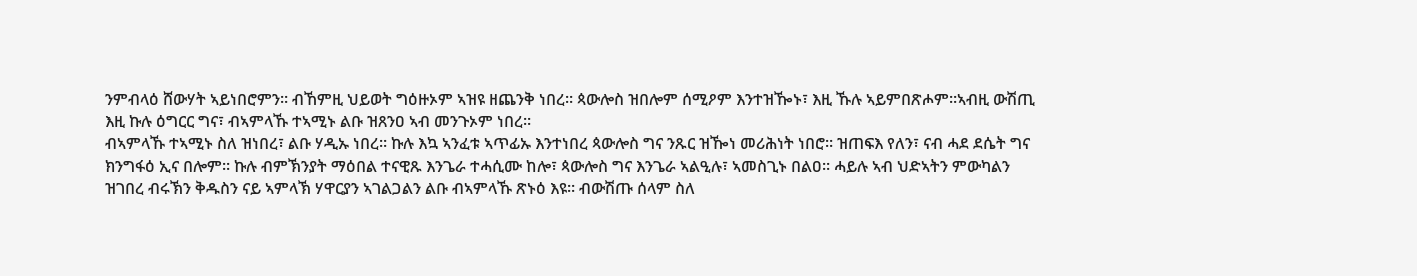ንምብላዕ ሸውሃት ኣይነበሮምን። ብኸምዚ ህይወት ግዕዙኦም ኣዝዩ ዘጨንቅ ነበረ። ጳውሎስ ዝበሎም ሰሚዖም እንተዝዀኑ፣ እዚ ኹሉ ኣይምበጽሖም።ኣብዚ ውሽጢ እዚ ኩሉ ዕግርር ግና፣ ብኣምላኹ ተኣሚኑ ልቡ ዝጸንዐ ኣብ መንጉኦም ነበረ።
ብኣምላኹ ተኣሚኑ ስለ ዝነበረ፣ ልቡ ሃዲኡ ነበረ። ኩሉ እኳ ኣንፈቱ ኣጥፊኡ እንተነበረ ጳውሎስ ግና ንጹር ዝዀነ መሪሕነት ነበሮ። ዝጠፍእ የለን፣ ናብ ሓደ ደሴት ግና ክንግፋዕ ኢና በሎም። ኩሉ ብምኽንያት ማዕበል ተናዊጹ እንጌራ ተሓሲሙ ከሎ፣ ጳውሎስ ግና እንጌራ ኣልዒሉ፣ ኣመስጊኑ በልዐ። ሓይሉ ኣብ ህድኣትን ምውካልን ዝገበረ ብሩኽን ቅዱስን ናይ ኣምላኽ ሃዋርያን ኣገልጋልን ልቡ ብኣምላኹ ጽኑዕ እዩ። ብውሽጡ ሰላም ስለ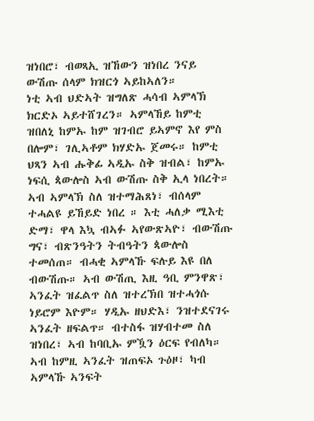ዝነበሮ፣ ብወጻኢ ዝኸውን ዝነበረ ንናይ ውሽጡ ሰላም ክዝርጎ ኣይከኣለን።
ነቲ ኣብ ህድኣት ዝግለጽ ሓሳብ ኣምላኽ ክርድኦ ኣይተሸገረን። ኣምላኸይ ከምቲ ዝበለኒ ከምኡ ከም ዝገብሮ ይኣምኖ እየ ምስ በሎም፣ ገሊኣቶም ክሃድኡ ጀመሩ። ከምቲ ህጻን ኣብ ሑቅፊ ኣዲኡ ስቅ ዝብል፣ ከምኡ ነፍሲ ጳውሎስ ኣብ ውሽጡ ስቅ ኢላ ነበረት። ኣብ ኣምላኽ ስለ ዝተማሕጸነ፣ ብሰላም ተሓልዩ ይኸይድ ነበረ ። እቲ ሓለቃ ሚእቲ ድማ፣ ዋላ እኳ ብኣፉ ኣየውጽኣዮ፣ ብውሽጡ ግና፣ ብጽንዓትን ትብዓትን ጳውሎስ ተመሰጠ። ብሓቂ ኣምላኹ ፍሉይ እዩ በለ ብውሽጡ። ኣብ ውሽጢ እዚ ዓቢ ምንዋጽ፣ ኣንፈት ዝፈልጥ ስለ ዝተረኽበ ዝተሓጎሱ ነይሮም እዮም። ሃዲኡ ዘህድእ፣ ንዝተደናገሩ ኣንፈት ዘፍልጥ። ብተስፋ ዝሃብተመ ስለ ዝነበረ፣ ኣብ ከባቢኡ ምዃን ዕርፍ የብለካ። ኣብ ከምዚ ኣንፈት ዝጠፍኦ ጉዕዞ፣ ካብ ኣምላኹ ኣንፍት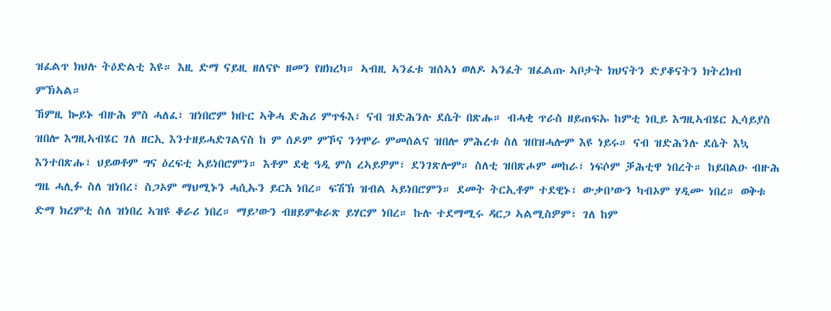ዝፈልጥ ክህሉ ትዕድልቲ እዩ። እዚ ድማ ናይዚ ዘለናዮ ዘመን የዘክረካ። ኣብዚ ኣንፈቱ ዝሰኣነ ወለዶ ኣንፈት ዝፈልጡ ኣቦታት ክህናትን ድያቆናትን ክትረክብ ምኽኣል።
ኸምዚ ኰይኑ ብዙሕ ምስ ሓለፈ፣ ዝነበሮም ክቡር ኣቅሓ ድሕሪ ምጥፋእ፣ ናብ ዝድሕንሉ ደሴት በጽሑ። ብሓቂ ጥራስ ዘይጠፍኡ ከምቲ ነቢይ እግዚኣብሄር ኢሳይያስ ዝበሎ እግዚኣብሄር ገለ ዘርኢ እንተዘይሓድገልናስ ከ ም ሰዶም ምኾና ንጎሞራ ምመሰልና ዝበሎ ምሕረቱ ስለ ዝበዝሓሎም እዩ ነይሩ። ናብ ዝድሕንሉ ደሴት እኳ እንተበጽሑ፣ ህይወቶም ግና ዕረፍቲ ኣይነበሮምን። እቶም ደቂ ዓዲ ምስ ረኣይዎም፣ ደንገጽሎም። ስለቲ ዝበጽሖም መከራ፣ ነፍሶም ቓሕቲዋ ነበረት። ከይበልዑ ብዙሕ ግዜ ሓሊፉ ስለ ዝነበረ፣ ስጋኦም ማህሚኑን ሓሲኡን ይርአ ነበረ። ፍሽኽ ዝብል ኣይነበሮምን። ደመት ትርኢቶም ተደዊኑ፣ ውቃበ’ውን ካብኦም ሃዲሙ ነበረ። ወቅቱ ድማ ክረምቲ ስለ ዝነበረ ኣዝዩ ቆራሪ ነበረ። ማይ’ውን ብዘይምቁራጽ ይሃርም ነበረ። ኩሉ ተደማሚሩ ዳርጋ ኣልሚስዎም፣ ገለ ከም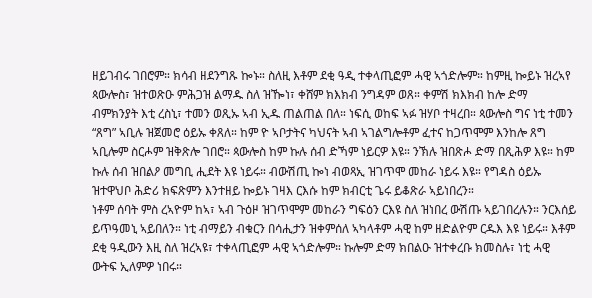ዘይገብሩ ገበሮም። ክሳብ ዘደንግጹ ኰኑ። ስለዚ እቶም ደቂ ዓዲ ተቀላጢፎም ሓዊ ኣጎድሎም። ከምዚ ኰይኑ ዝረኣየ ጳውሎስ፣ ዝተወጽዑ ምሕጋዝ ልማዱ ስለ ዝዀነ፣ ቀሸም ክእክብ ንግዳም ወጸ። ቀምሽ ክእክብ ከሎ ድማ ብምክንያት እቲ ረስኒ፣ ተመን ወጺኡ ኣብ ኢዱ ጠልጠል በለ። ነፍሲ ወከፍ ኣፉ ዝሃቦ ተዛረበ። ጳውሎስ ግና ነቲ ተመን “ጸግ” ኣቢሉ ዝጀመሮ ዕይኡ ቀጸለ። ከም ዮ ኣቦታትና ካህናት ኣብ ኣገልግሎቶም ፈተና ከጋጥሞም እንከሎ ጸግ ኣቢሎም ስርሖም ዝቅጽሎ ገበሮ። ጳውሎስ ከም ኩሉ ሰብ ድኻም ነይርዎ እዩ። ንኽሉ ዝበጽሖ ድማ በጺሕዎ እዩ። ከም ኩሉ ሰብ ዝበልዖ መግቢ ሒደት እዩ ነይሩ። ብውሽጢ ኰነ ብወጻኢ ዝገጥሞ መከራ ነይሩ እዩ። የግዳስ ዕይኡ ዝተዋህቦ ሕድሪ ክፍጽምን እንተዘይ ኰይኑ ገዛእ ርእሱ ከም ክብርቲ ጌሩ ይቆጽራ ኣይነበረን።
ነቶም ሰባት ምስ ረኣዮም ከኣ፣ ኣብ ጉዕዞ ዝገጥሞም መከራን ግፍዕን ርእዩ ስለ ዝነበረ ውሽጡ ኣይገበረሉን። ንርእሰይ ይጥዓመኒ ኣይበለን። ነቲ ብማይን ብቁርን በሳሒታን ዝቀምሰለ ኣካላቶም ሓዊ ከም ዘድልዮም ርዱእ እዩ ነይሩ። እቶም ደቂ ዓዲውን እዚ ስለ ዝረኣዩ፣ ተቀላጢፎም ሓዊ ኣጎድሎም። ኩሎም ድማ ክበልዑ ዝተቀረቡ ክመስሉ፣ ነቲ ሓዊ ውትፍ ኢለምዎ ነበሩ።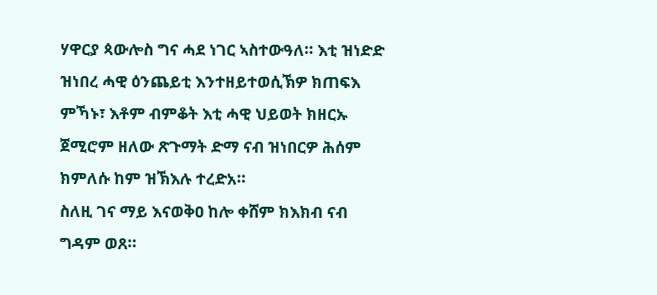ሃዋርያ ጳውሎስ ግና ሓደ ነገር ኣስተውዓለ። እቲ ዝነድድ ዝነበረ ሓዊ ዕንጨይቲ እንተዘይተወሲኽዎ ክጠፍእ ምኻኑ፣ እቶም ብምቆት እቲ ሓዊ ህይወት ክዘርኡ ጀሚሮም ዘለው ጽጉማት ድማ ናብ ዝነበርዎ ሕሰም ክምለሱ ከም ዝኽእሉ ተረድአ።
ስለዚ ገና ማይ እናወቅዐ ከሎ ቀሸም ክእክብ ናብ ግዳም ወጸ።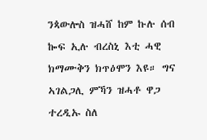ንጳውሎስ ዝሓሸ ከም ኩሉ ሰብ ኰፍ ኢሉ ብረስኒ እቲ ሓዊ ክማሙቅን ክጥዕሞን እዩ። ግና ኣገልጋሊ ምኻን ዝሓቶ ዋጋ ተረዲኡ ስለ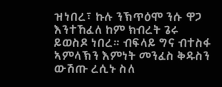ዝነበረ፣ ኩሉ ንኽጥዕሞ ንሱ ዋጋ እንተኸፈለ ከም ክብረት ጌሩ ይወስዶ ነበረ። ብፍላይ ግና ብተስፋ ኣምላኽን እምነት መንፈስ ቅዱስን ውሽጡ ረሲኑ ስለ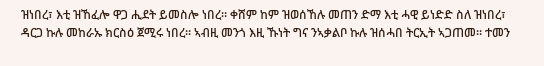ዝነበረ፣ እቲ ዝኸፈሎ ዋጋ ሒደት ይመስሎ ነበረ። ቀሸም ከም ዝወሰኸሉ መጠን ድማ እቲ ሓዊ ይነድድ ስለ ዝነበረ፣ ዳርጋ ኩሉ መከራኡ ክርስዕ ጀሚሩ ነበረ። ኣብዚ መንጎ እዚ ኹነት ግና ንኣቃልቦ ኩሉ ዝሰሓበ ትርኢት ኣጋጠመ። ተመን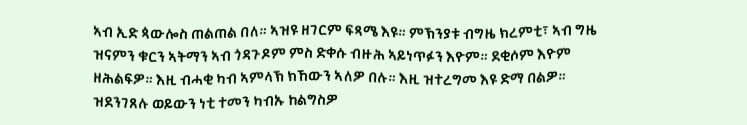ኣብ ኢድ ጳውሎስ ጠልጠል በለ። ኣዝዩ ዘገርም ፍጻሜ እዩ። ምኽንያቱ ብግዜ ክረምቲ፣ ኣብ ግዜ ዝናምን ቁርን ኣትማን ኣብ ጎዳጉዶም ምስ ድቀሱ ብዙሕ ኣይነጥፉን እዮም። ደቂሶም እዮም ዘሕልፍዎ። እዚ ብሓቂ ካብ ኣምላኽ ክኸውን ኣለዎ በሉ። እዚ ዝተረግመ እዩ ድማ በልዎ። ዝደንገጸሉ ወይውን ነቲ ተመን ካብኡ ከልግስዎ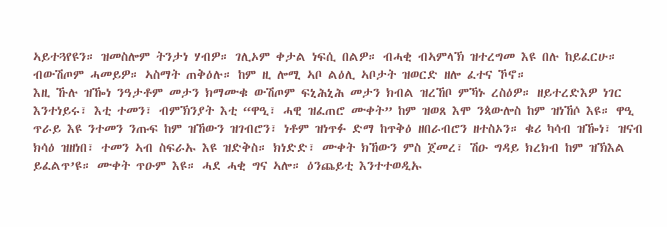ኣይተጓየዩን። ዝመስሎም ትንታነ ሃብዎ። ገሊኦም ቀታል ነፍሲ በልዎ። ብሓቂ ብኣምላኽ ዝተረግመ እዩ በሉ ከይፈርሁ። ብውሽጦም ሓመይዎ። ኣስማት ጠቅዕሉ። ከም ዚ ሎሚ ኣቦ ልዕሊ ኣቦታት ዝወርድ ዘሎ ፈተና ኾኖ።
እዚ ኹሉ ዝዀነ ንዓታቶም መታን ክማሙቁ ውሽጦም ፍኒሕኒሕ መታን ክብል ዝረኸቦ ምኻኑ ረስዕዎ። ዘይተረድእዎ ነገር እንተነይሩ፣ እቲ ተመን፣ ብምኽንያት እቲ “ዋዒ፣ ሓዊ ዝፈጠሮ ሙቀት” ከም ዝወጸ እሞ ንጳውሎስ ከም ዝነኸሶ እዩ። ዋዒ ጥራይ እዩ ንተመን ንጡፍ ከም ዝኸውን ዝገብሮን፣ ነቶም ዝነጥፉ ድማ ከጥቅዕ ዘበራብሮን ዘተስኦን። ቁሪ ካሳብ ዝዀነ፣ ዝናብ ክሳዕ ዝዘነበ፣ ተመን ኣብ ስፍራኡ እዩ ዝድቅስ። ክነድድ፣ ሙቀት ክኸውን ምስ ጀመረ፣ ሽዑ ግዳይ ክረክብ ከም ዝኽእል ይፈልጥ’ዩ። ሙቀት ጥዑም እዩ። ሓደ ሓቂ ግና ኣሎ። ዕንጨይቲ እንተተወዲኡ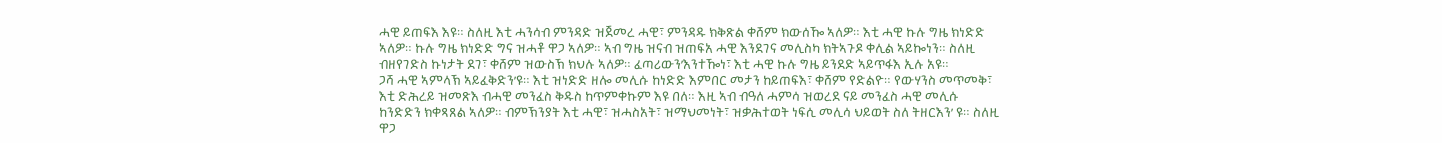ሓዊ ይጠፍእ እዩ። ስለዚ እቲ ሓንሳብ ምንዳድ ዝጀመረ ሓዊ፣ ምንዳዱ ክቅጽል ቀሸም ክውሰዀ ኣለዎ። እቲ ሓዊ ኩሉ ግዜ ክነድድ ኣለዎ። ኩሉ ግዜ ክነድድ ግና ዝሓቶ ዋጋ ኣለዎ። ኣብ ግዜ ዝናብ ዝጠፍአ ሓዊ እንደገና መሊስካ ክትኣጉዶ ቀሊል ኣይኰነን። ስለዚ ብዘየገድስ ኩነታት ደገ፣ ቀሸም ዝውስኽ ክህሉ ኣለዎ። ፈጣሪውን’እንተዀነ፣ እቲ ሓዊ ኩሉ ግዜ ይንደድ ኣይጥፋእ ኢሉ አዩ።
ጋሻ ሓዊ ኣምላኽ ኣይፈቅድን’ዩ። እቲ ዝነድድ ዘሎ መሊሱ ከነድድ እምበር መታን ከይጠፍእ፣ ቀሸም የድልዮ። የውሃንስ መጥመቅ፣ እቲ ድሕረይ ዝመጽእ ብሓዊ መንፈስ ቅዱስ ከጥምቀኩም እዩ በለ። እዚ ኣብ ብዓለ ሓምሳ ዝወረደ ናይ መንፈስ ሓዊ መሊሱ ከንድድን ክቀጻጸል ኣለዎ። ብምኽንያት እቲ ሓዊ፣ ዝሓስአት፣ ዝማህመነት፣ ዝቃሕተወት ነፍሲ መሊሳ ህይወት ስለ ትዘርእን’ ዩ። ስለዚ ዋጋ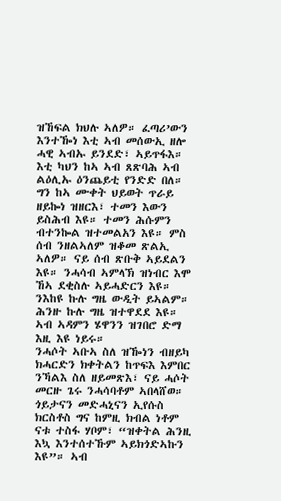ዝኸፍል ክህሉ ኣለዎ። ፈጣሪ’ውን እንተዀነ እቲ ኣብ መሰውኢ ዘሎ ሓዊ ኣብኡ ይንደድ፣ ኣይጥፋእ። እቲ ካህን ከኣ ኣብ ጸጽባሕ ኣብ ልዕሊኡ ዕንጨይቲ የንድድ በለ። ግን ከኣ ሙቀት ህይወት ጥራይ ዘይኰነ ዝዘርእ፣ ተመን እውን ይስሕብ እዩ። ተመን ሕሱምን ብተንኰል ዝተመልአን እዩ። ምስ ሰብ ንዘልኣለም ዝቆመ ጽልኢ ኣለዎ። ናይ ሰብ ጽቡቅ ኣይደልን እዩ። ንሓሳብ ኣምላኽ ዝነብር እሞ ኸኣ ደቂስሉ ኣይሓድርን እዩ። ንእከዩ ኩሉ ግዜ ውዲት ይኣልም። ሕንዙ ኩሉ ግዜ ዝተዋደደ እዩ። ኣብ ኣዳምን ሄዋንን ዝገበሮ ድማ እዚ እዩ ነይሩ።
ንሓሶት ኣቡኣ ስለ ዝዀነን ብዘይካ ክሓርድን ክቀትልን ከጥፍእ እምበር ንኻልእ ስለ ዘይመጽእ፣ ናይ ሓሶት መርዙ ጌሩ ንሓሳባቶም ኣበላሸወ። ጎይታናን መድሓኒናን ኢየሱስ ክርስቶስ ግና ከምዚ ክብል ነቶም ናቱ ተስፋ ሃቦም፣ “ዝቀትል ሕንዚ እኳ እንተሰተኹም ኣይክጎድኣኩን እዩ”። ኣብ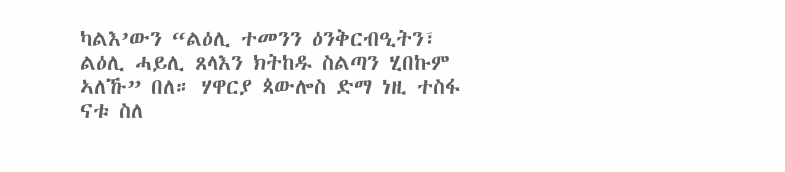ካልእ’ውን “ልዕሊ ተመንን ዕንቅርብዒትን፣ ልዕሊ ሓይሊ ጸላእን ክትከዱ ስልጣን ሂበኩም ኣለኹ” በለ። ሃዋርያ ጳውሎስ ድማ ነዚ ተስፋ ናቱ ስለ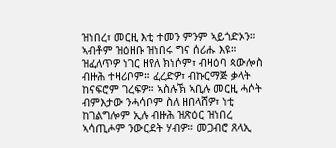ዝነበረ፣ መርዚ እቲ ተመን ምንም ኣይጎድኦን። ኣብቶም ዝዕዘቡ ዝነበሩ ግና ሰሪሑ እዩ። ዝፈለጥዎ ነገር ዘየለ ክነሶም፣ ብዛዕባ ጳውሎስ ብዙሕ ተዛሪቦም። ፈረድዎ፣ ብኩርማጅ ቃላት ከናፍሮም ገረፍዎ። ኣስሉኽ ኣቢሉ መርዚ ሓሶት ብምእታው ንሓሳቦም ስለ ዘበላሸዎ፣ ነቲ ከገልግሎም ኢሉ ብዙሕ ዝጽዕር ዝነበረ ኣሳጢሖም ንውርደት ሃብዎ። መጋብሮ ጸላኢ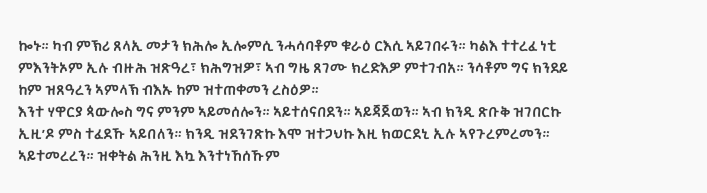ኰኑ። ካብ ምኽሪ ጸላኢ መታን ክሕሎ ኢሎምሲ ንሓሳባቶም ቁራዕ ርእሲ ኣይገበሩን። ካልእ ተተረፈ ነቲ ምእንትኦም ኢሉ ብዙሕ ዝጽዓረ፣ ክሕግዝዎ፣ ኣብ ግዜ ጸገሙ ክረድእዎ ምተገብአ። ንሳቶም ግና ክንደይ ከም ዝጸዓረን ኣምላኽ ብእኡ ከም ዝተጠቀመን ረስዕዎ።
እንተ ሃዋርያ ጳውሎስ ግና ምንም ኣይመሰሎን። ኣይተሰናበደን። ኣይጃጀወን። ኣብ ክንዲ ጽቡቅ ዝገበርኩ ኢዚ’ዶ ምስ ተፈደኹ ኣይበለን። ክንዲ ዝደንገጽኩ እሞ ዝተጋህኩ እዚ ክወርደኒ ኢሉ ኣየጉረምረመን። ኣይተመረረን። ዝቀትል ሕንዚ እኳ እንተነኸሰኹም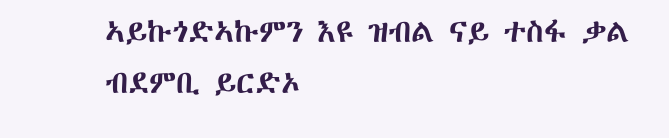ኣይኩጎድኣኩምን እዩ ዝብል ናይ ተስፋ ቃል ብደምቢ ይርድኦ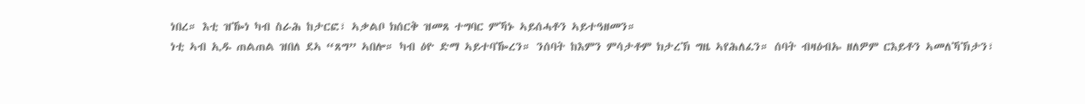ነበረ። እቲ ዝዀነ ካብ ስራሕ ከታርፎ፣ ኣቃልቦ ክሰርቅ ዝመጸ ተግባር ምኻኑ ኣይሰሓቶን ኣይተዓዘመን።
ነቲ ኣብ ኢዱ ጠልጠል ዝበለ ደኣ “ጸግ” ኣበሎ። ካብ ዕዮ ድማ ኣይተባዀረን። ንሰባት ከእምን ምሳታቶም ክታረኽ ግዜ ኣየሕለፈን። ሰባት ብዛዕብኡ ዘለዎም ርእይቶን ኣመለኻኽታን፣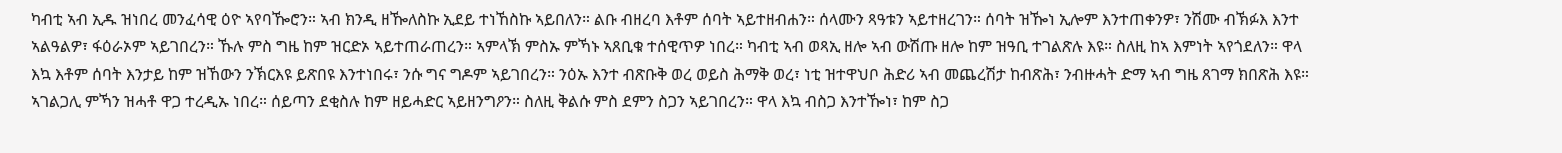ካብቲ ኣብ ኢዱ ዝነበረ መንፈሳዊ ዕዮ ኣየባዀሮን። ኣብ ክንዲ ዘዀለስኩ ኢደይ ተነኸስኩ ኣይበለን። ልቡ ብዘረባ እቶም ሰባት ኣይተዘብሐን። ሰላሙን ጻዓቱን ኣይተዘረገን። ሰባት ዝዀነ ኢሎም እንተጠቀንዎ፣ ንሽሙ ብኽፉእ እንተ ኣልዓልዎ፣ ፋዕራኦም ኣይገበረን። ኹሉ ምስ ግዜ ከም ዝርድኦ ኣይተጠራጠረን። ኣምላኽ ምስኡ ምኻኑ ኣጸቢቁ ተሰዊጥዎ ነበረ። ካብቲ ኣብ ወጻኢ ዘሎ ኣብ ውሽጡ ዘሎ ከም ዝዓቢ ተገልጽሉ እዩ። ስለዚ ከኣ እምነት ኣየጎደለን። ዋላ እኳ እቶም ሰባት እንታይ ከም ዝኸውን ንኽርእዩ ይጽበዩ እንተነበሩ፣ ንሱ ግና ግዶም ኣይገበረን። ንዕኡ እንተ ብጽቡቅ ወረ ወይስ ሕማቅ ወረ፣ ነቲ ዝተዋህቦ ሕድሪ ኣብ መጨረሽታ ከብጽሕ፣ ንብዙሓት ድማ ኣብ ግዜ ጸገማ ክበጽሕ እዩ። ኣገልጋሊ ምኻን ዝሓቶ ዋጋ ተረዲኡ ነበረ። ሰይጣን ደቂስሉ ከም ዘይሓድር ኣይዘንግዖን። ስለዚ ቅልሱ ምስ ደምን ስጋን ኣይገበረን። ዋላ እኳ ብስጋ እንተዀነ፣ ከም ስጋ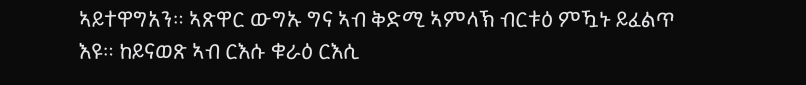ኣይተዋግአን። ኣጽዋር ውግኡ ግና ኣብ ቅድሚ ኣምላኽ ብርቱዕ ምዃኑ ይፈልጥ እዩ። ከይናወጽ ኣብ ርእሱ ቁራዕ ርእሲ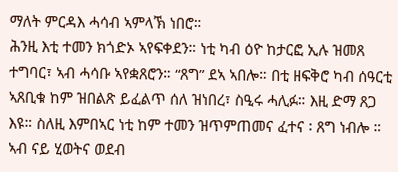ማለት ምርዳእ ሓሳብ ኣምላኽ ነበሮ።
ሕንዚ እቲ ተመን ክጎድኦ ኣየፍቀደን። ነቲ ካብ ዕዮ ከታርፎ ኢሉ ዝመጸ ተግባር፣ ኣብ ሓሳቡ ኣየቋጸሮን። “ጸግ” ደኣ ኣበሎ። በቲ ዘፍቅሮ ካብ ሰዓርቲ ኣጸቢቁ ከም ዝበልጽ ይፈልጥ ሰለ ዝነበረ፣ ስዒሩ ሓሊፉ። እዚ ድማ ጸጋ እዩ። ስለዚ እምበኣር ነቲ ከም ተመን ዝጥምጠመና ፈተና ፡ ጸግ ነብሎ ። ኣብ ናይ ሂወትና ወደብ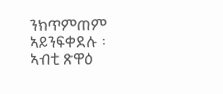ንክጥምጠም ኣይንፍቀደሉ ፡ ኣብቲ ጽዋዕ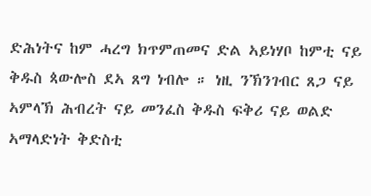ድሕነትና ከም ሓረግ ክጥምጠመና ድል ኣይነሃቦ ከምቲ ናይ ቅዱስ ጳውሎስ ደኣ ጸግ ነብሎ ። ነዚ ንኽንገብር ጸጋ ናይ ኣምላኽ ሕብረት ናይ መንፈስ ቅዱስ ፍቅሪ ናይ ወልድ ኣማላድነት ቅድስቲ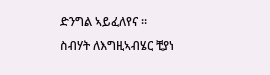ድንግል ኣይፈለየና ።
ስብሃት ለእግዚኣብሄር ቺያነ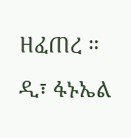ዘፈጠረ ።
ዲ፣ ፋኑኤል